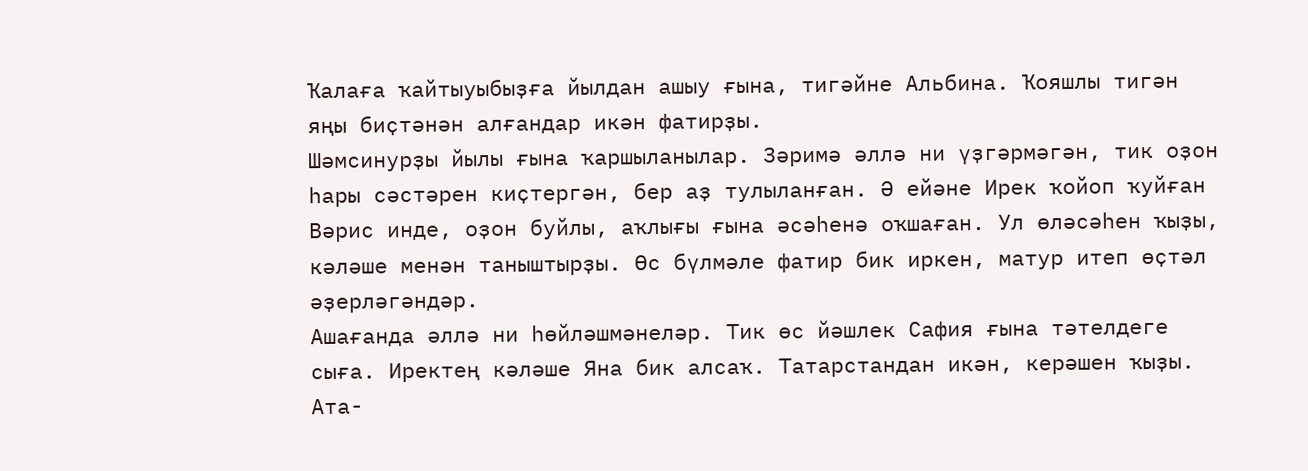Ҡалаға ҡайтыуыбыҙға йылдан ашыу ғына, тигәйне Альбина. Ҡояшлы тигән яңы биҫтәнән алғандар икән фатирҙы.
Шәмсинурҙы йылы ғына ҡаршыланылар. Зәримә әллә ни үҙгәрмәгән, тик оҙон һары сәстәрен киҫтергән, бер аҙ тулыланған. Ә ейәне Ирек ҡойоп ҡуйған Вәрис инде, оҙон буйлы, аҡлығы ғына әсәһенә оҡшаған. Ул өләсәһен ҡыҙы, кәләше менән таныштырҙы. Өс бүлмәле фатир бик иркен, матур итеп өҫтәл әҙерләгәндәр.
Ашағанда әллә ни һөйләшмәнеләр. Тик өс йәшлек Сафия ғына тәтелдеге сыға. Иректең кәләше Яна бик алсаҡ. Татарстандан икән, керәшен ҡыҙы. Ата-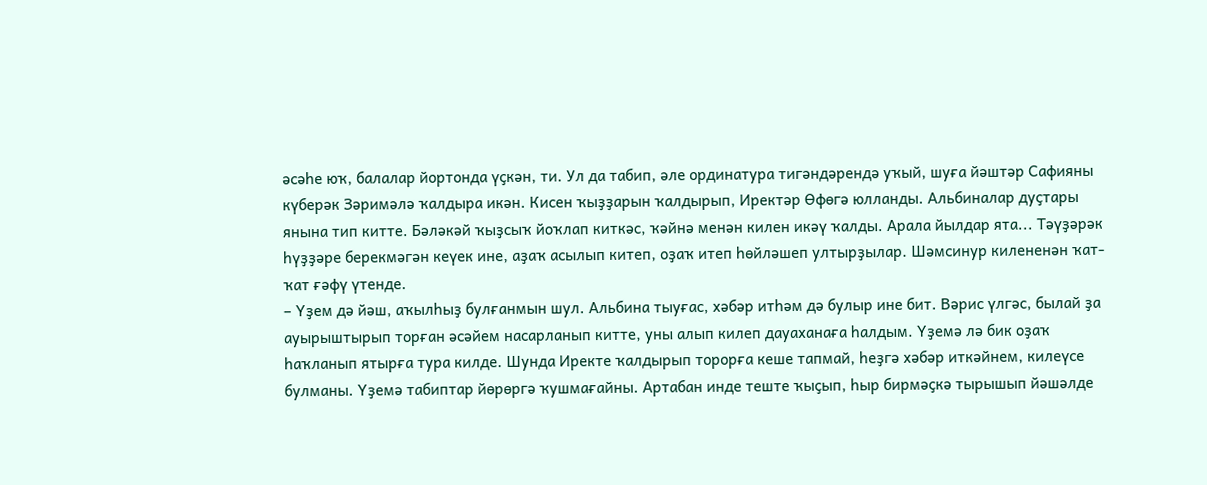әсәһе юҡ, балалар йортонда үҫкән, ти. Ул да табип, әле ординатура тигәндәрендә уҡый, шуға йәштәр Сафияны күберәк Зәримәлә ҡалдыра икән. Кисен ҡыҙҙарын ҡалдырып, Иректәр Өфөгә юлланды. Альбиналар дуҫтары янына тип китте. Бәләкәй ҡыҙсыҡ йоҡлап киткәс, ҡәйнә менән килен икәү ҡалды. Арала йылдар ята... Тәүҙәрәк һүҙҙәре берекмәгән кеүек ине, аҙаҡ асылып китеп, оҙаҡ итеп һөйләшеп ултырҙылар. Шәмсинур килененән ҡат-ҡат ғәфү үтенде.
– Үҙем дә йәш, аҡылһыҙ булғанмын шул. Альбина тыуғас, хәбәр итһәм дә булыр ине бит. Вәрис үлгәс, былай ҙа ауырыштырып торған әсәйем насарланып китте, уны алып килеп дауаханаға һалдым. Үҙемә лә бик оҙаҡ һаҡланып ятырға тура килде. Шунда Иректе ҡалдырып торорға кеше тапмай, һеҙгә хәбәр иткәйнем, килеүсе булманы. Үҙемә табиптар йөрөргә ҡушмағайны. Артабан инде теште ҡыҫып, һыр бирмәҫкә тырышып йәшәлде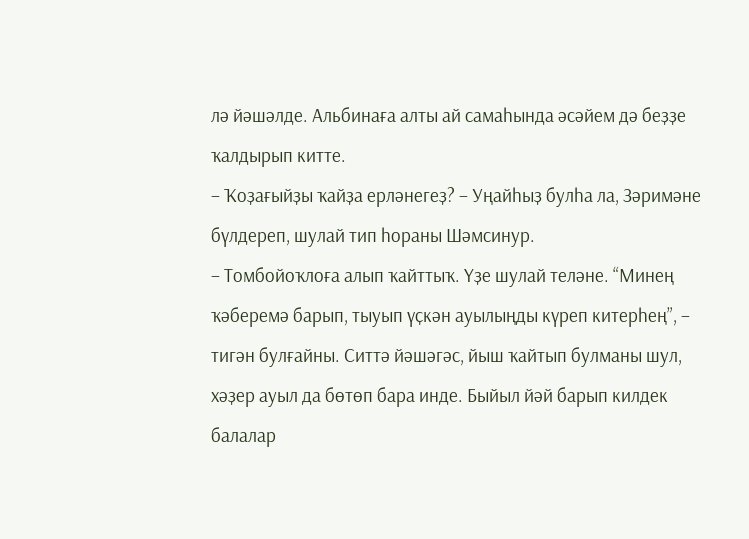лә йәшәлде. Альбинаға алты ай самаһында әсәйем дә беҙҙе ҡалдырып китте.
– Ҡоҙағыйҙы ҡайҙа ерләнегеҙ? – Уңайһыҙ булһа ла, Зәримәне бүлдереп, шулай тип һораны Шәмсинур.
– Томбойоҡлоға алып ҡайттыҡ. Үҙе шулай теләне. “Минең ҡәберемә барып, тыуып үҫкән ауылыңды күреп китерһең”, – тигән булғайны. Ситтә йәшәгәс, йыш ҡайтып булманы шул, хәҙер ауыл да бөтөп бара инде. Быйыл йәй барып килдек балалар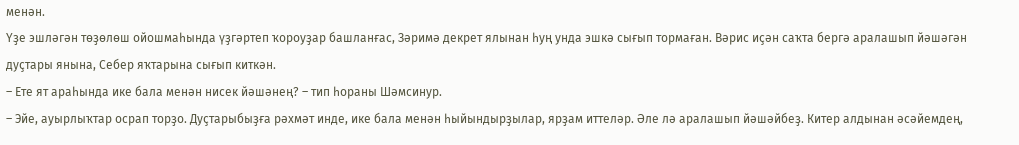менән.
Үҙе эшләгән төҙөлөш ойошмаһында үҙгәртеп ҡороуҙар башланғас, Зәримә декрет ялынан һуң унда эшкә сығып тормаған. Вәрис иҫән саҡта бергә аралашып йәшәгән дуҫтары янына, Себер яҡтарына сығып киткән.
– Ете ят араһында ике бала менән нисек йәшәнең? – тип һораны Шәмсинур.
– Эйе, ауырлыҡтар осрап торҙо. Дуҫтарыбыҙға рәхмәт инде, ике бала менән һыйындырҙылар, ярҙам иттеләр. Әле лә аралашып йәшәйбеҙ. Китер алдынан әсәйемдең,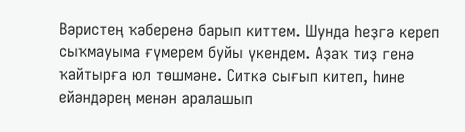Вәристең ҡәберенә барып киттем. Шунда һеҙгә кереп сыҡмауыма ғүмерем буйы үкендем. Аҙаҡ тиҙ генә ҡайтырға юл төшмәне. Ситкә сығып китеп, һине ейәндәрең менән аралашып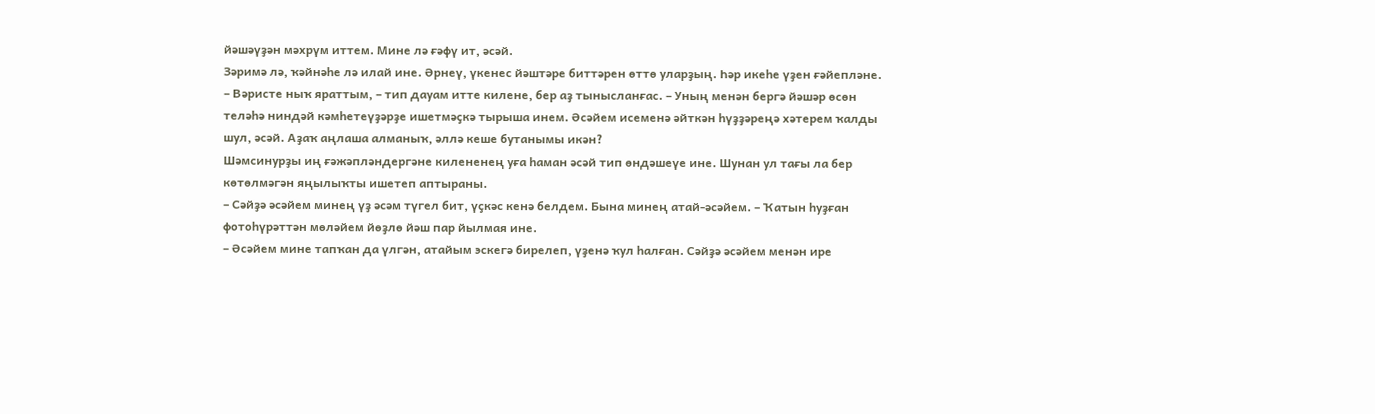йәшәүҙән мәхрүм иттем. Мине лә ғәфү ит, әсәй.
Зәримә лә, ҡәйнәһе лә илай ине. Әрнеү, үкенес йәштәре биттәрен өттө уларҙың. Һәр икеһе үҙен ғәйепләне.
– Вәристе ныҡ яраттым, – тип дауам итте килене, бер аҙ тынысланғас. – Уның менән бергә йәшәр өсөн теләһә ниндәй кәмһетеүҙәрҙе ишетмәҫкә тырыша инем. Әсәйем исеменә әйткән һүҙҙәреңә хәтерем ҡалды шул, әсәй. Аҙаҡ аңлаша алманыҡ, әллә кеше бутанымы икән?
Шәмсинурҙы иң ғәжәпләндергәне килененең уға һаман әсәй тип өндәшеүе ине. Шунан ул тағы ла бер көтөлмәгән яңылыҡты ишетеп аптыраны.
– Сәйҙә әсәйем минең үҙ әсәм түгел бит, үҫкәс кенә белдем. Бына минең атай-әсәйем. – Ҡатын һуҙған фотоһүрәттән мөләйем йөҙлө йәш пар йылмая ине.
– Әсәйем мине тапҡан да үлгән, атайым эскегә бирелеп, үҙенә ҡул һалған. Сәйҙә әсәйем менән ире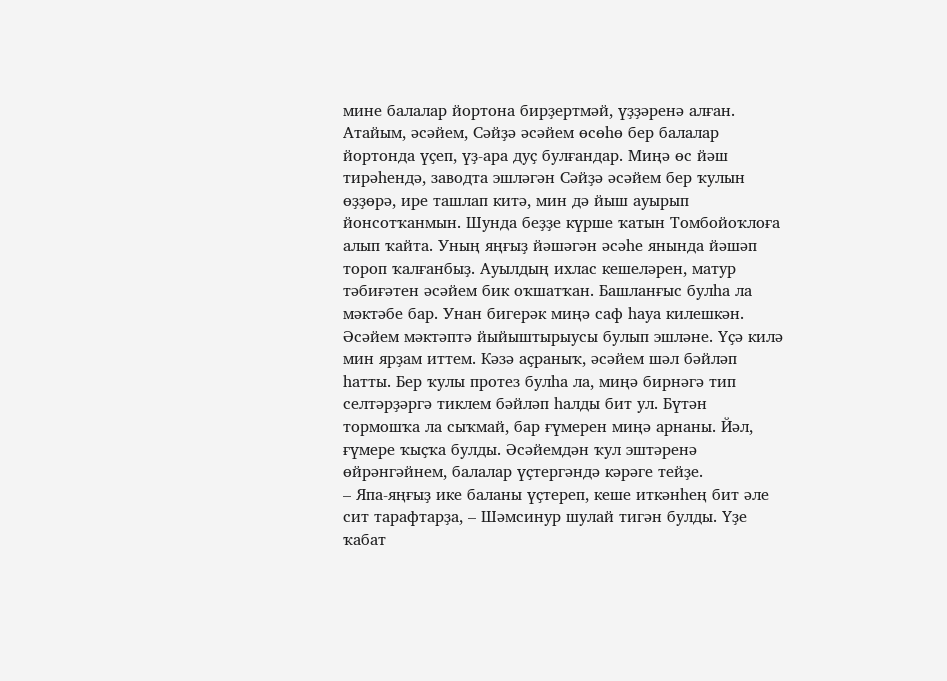мине балалар йортона бирҙертмәй, үҙҙәренә алған. Атайым, әсәйем, Сәйҙә әсәйем өсөһө бер балалар йортонда үҫеп, үҙ-ара дуҫ булғандар. Миңә өс йәш тирәһендә, заводта эшләгән Сәйҙә әсәйем бер ҡулын өҙҙөрә, ире ташлап китә, мин дә йыш ауырып йонсотҡанмын. Шунда беҙҙе күрше ҡатын Томбойоҡлоға алып ҡайта. Уның яңғыҙ йәшәгән әсәһе янында йәшәп тороп ҡалғанбыҙ. Ауылдың ихлас кешеләрен, матур тәбиғәтен әсәйем бик оҡшатҡан. Башланғыс булһа ла мәктәбе бар. Унан бигерәк миңә саф һауа килешкән. Әсәйем мәктәптә йыйыштырыусы булып эшләне. Үҫә килә мин ярҙам иттем. Кәзә аҫраныҡ, әсәйем шәл бәйләп һатты. Бер ҡулы протез булһа ла, миңә бирнәгә тип селтәрҙәргә тиклем бәйләп һалды бит ул. Бүтән тормошҡа ла сыҡмай, бар ғүмерен миңә арнаны. Йәл, ғүмере ҡыҫҡа булды. Әсәйемдән ҡул эштәренә өйрәнгәйнем, балалар үҫтергәндә кәрәге тейҙе.
– Япа-яңғыҙ ике баланы үҫтереп, кеше иткәнһең бит әле сит тарафтарҙа, – Шәмсинур шулай тигән булды. Үҙе ҡабат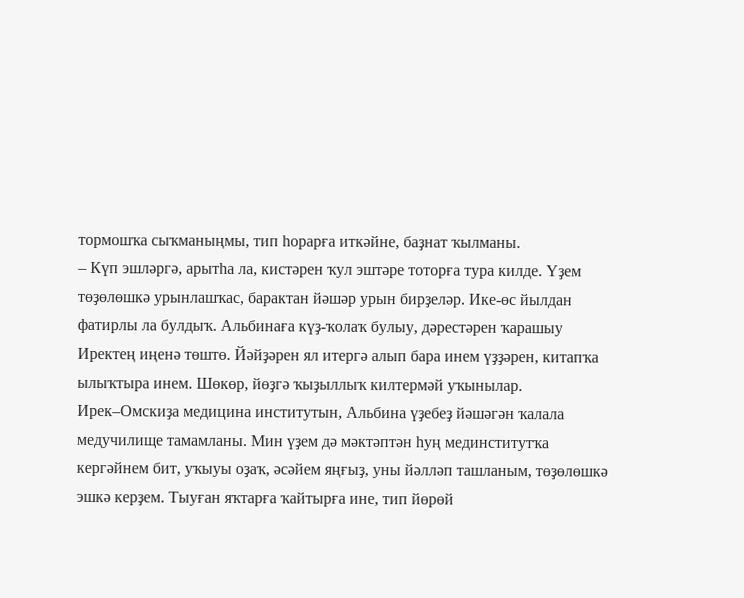тормошҡа сыҡманыңмы, тип һорарға иткәйне, баҙнат ҡылманы.
– Күп эшләргә, арытһа ла, кистәрен ҡул эштәре тоторға тура килде. Үҙем төҙөлөшкә урынлашҡас, барактан йәшәр урын бирҙеләр. Ике-өс йылдан фатирлы ла булдыҡ. Альбинаға күҙ-ҡолаҡ булыу, дәрестәрен ҡарашыу Иректең иңенә төштө. Йәйҙәрен ял итергә алып бара инем үҙҙәрен, китапҡа ылыҡтыра инем. Шөкөр, йөҙгә ҡыҙыллыҡ килтермәй уҡынылар. Ирек–Омскиҙа медицина институтын, Альбина үҙебеҙ йәшәгән ҡалала медучилище тамамланы. Мин үҙем дә мәктәптән һуң мединститутҡа кергәйнем бит, уҡыуы оҙаҡ, әсәйем яңғыҙ, уны йәлләп ташланым, төҙөлөшкә эшкә керҙем. Тыуған яҡтарға ҡайтырға ине, тип йөрөй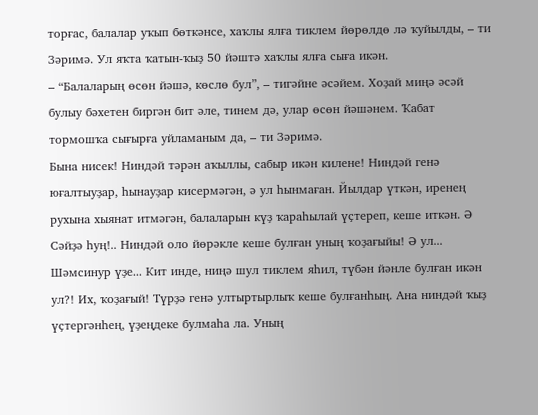торғас, балалар уҡып бөткәнсе, хаҡлы ялға тиклем йөрөлдө лә ҡуйылды, – ти Зәримә. Ул яҡта ҡатын-ҡыҙ 50 йәштә хаҡлы ялға сыға икән.
– “Балаларың өсөн йәшә, көслө бул”, – тигәйне әсәйем. Хоҙай миңә әсәй булыу бәхетен биргән бит әле, тинем дә, улар өсөн йәшәнем. Ҡабат тормошҡа сығырға уйламаным да, – ти Зәримә.
Бына нисек! Ниндәй тәрән аҡыллы, сабыр икән килене! Ниндәй генә юғалтыуҙар, һынауҙар кисермәгән, ә ул һынмаған. Йылдар үткән, иренең рухына хыянат итмәгән, балаларын күҙ ҡараһылай үҫтереп, кеше иткән. Ә Сәйҙә һуң!.. Ниндәй оло йөрәкле кеше булған уның ҡоҙағыйы! Ә ул... Шәмсинур үҙе... Кит инде, ниңә шул тиклем яһил, түбән йәнле булған икән ул?! Их, ҡоҙағый! Түрҙә генә ултыртырлыҡ кеше булғанһың. Ана ниндәй ҡыҙ үҫтергәнһең, үҙеңдеке булмаһа ла. Уның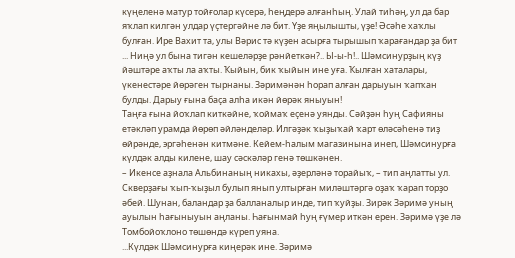күңеленә матур тойғолар күсерә, һеңдерә алғанһың. Улай тиһәң, ул да бар яҡлап килгән улдар үҫтергәйне лә бит. Үҙе яңылышты, үҙе! Әсәһе хаҡлы булған. Ире Вахит та, улы Вәрис тә күҙен асырға тырышып ҡарағандар ҙа бит ... Ниңә ул бына тигән кешеләрҙе рәнйеткән?.. Ы-ы-һ!.. Шәмсинурҙың күҙ йәштәре аҡты ла аҡты. Ҡыйын, бик ҡыйын ине уға. Ҡылған хаталары, үкенестәре йөрәген тырнаны. Зәримәнән һорап алған дарыуын ҡапҡан булды. Дарыу ғына баҫа алһа икән йөрәк яныуын!
Таңға ғына йоҡлап киткәйне, ҡоймаҡ еҫенә уянды. Сәйҙән һуң Сафияны етәкләп урамда йөрөп әйләнделәр. Илгәҙәк ҡыҙыҡай ҡарт өләсәһенә тиҙ өйрәнде, эргәһенән китмәне. Кейем-һалым магазинына инеп, Шәмсинурға күлдәк алды килене, шау сәскәләр генә төшкәнен.
– Икенсе аҙнала Альбинаның никахы, әҙерләнә торайыҡ, – тип аңлатты ул.
Скверҙағы ҡып-ҡыҙыл булып янып ултырған миләштәргә оҙаҡ ҡарап торҙо әбей. Шунан, баландар ҙа балланалыр инде, тип ҡуйҙы. Зирәк Зәримә уның ауылын һағыныуын аңланы. Һағынмай һуң ғүмер иткән ерен. Зәримә үҙе лә Томбойоҡлоно төшөндә күреп уяна.
...Күлдәк Шәмсинурға киңерәк ине. Зәримә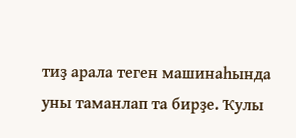тиҙ арала теген машинаһында уны таманлап та бирҙе. Ҡулы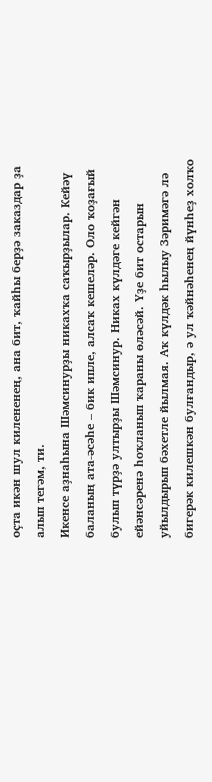оҫта икән шул килененең, ана бит, ҡайһы берҙә заказдар ҙа алып тегәм, ти.
Икенсе аҙнаһына Шәмсинурҙы никахҡа саҡырҙылар. Кейәү баланың ата-әсәһе – бик ипле, алсаҡ кешеләр. Оло ҡоҙағый булып түрҙә ултырҙы Шәмсинур. Никах күлдәге кейгән ейәнсәренә һоҡланып ҡараны өләсәй. Үҙе бит остарын уйылдырып бәхетле йылмая. Аҡ күлдәк һылыу Зәримәгә лә бигерәк килешкән булғандыр, ә ул ҡәйнәһенең йүнһеҙ холҡо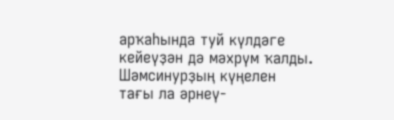арҡаһында туй күлдәге кейеүҙән дә мәхрүм ҡалды. Шәмсинурҙың күңелен тағы ла әрнеү-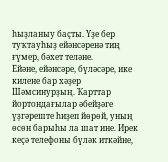һыҙланыу баҫты. Үҙе бер туҡтауһыҙ ейәнсәренә тиң ғүмер, бәхет теләне.
Ейәне, ейәнсәре, бүләсәре, ике килене бар хәҙер Шәмсинурҙың. Ҡарттар йортондағылар әбейҙәге үҙгәреште һиҙеп йөрөй, уның өсөн барыһы ла шат ине. Ирек кеҫә телефоны бүләк иткәйне,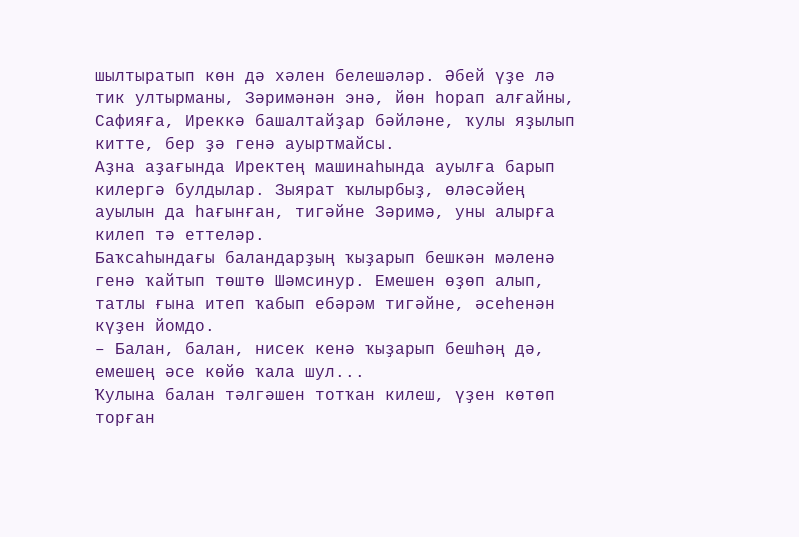шылтыратып көн дә хәлен белешәләр. Әбей үҙе лә тик ултырманы, Зәримәнән энә, йөн һорап алғайны, Сафияға, Иреккә башалтайҙар бәйләне, ҡулы яҙылып китте, бер ҙә генә ауыртмайсы.
Аҙна аҙағында Иректең машинаһында ауылға барып килергә булдылар. Зыярат ҡылырбыҙ, өләсәйең ауылын да һағынған, тигәйне Зәримә, уны алырға килеп тә еттеләр.
Баҡсаһындағы баландарҙың ҡыҙарып бешкән мәленә генә ҡайтып төштө Шәмсинур. Емешен өҙөп алып, татлы ғына итеп ҡабып ебәрәм тигәйне, әсеһенән күҙен йомдо.
– Балан, балан, нисек кенә ҡыҙарып бешһәң дә, емешең әсе көйө ҡала шул...
Ҡулына балан тәлгәшен тотҡан килеш, үҙен көтөп торған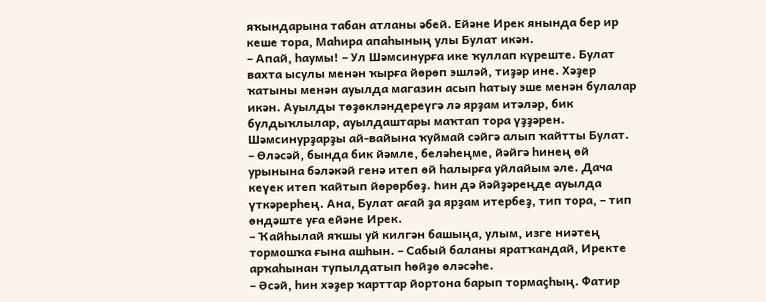яҡындарына табан атланы әбей. Ейәне Ирек янында бер ир кеше тора, Маһира апаһының улы Булат икән.
– Апай, һаумы! – Ул Шәмсинурға ике ҡуллап күреште. Булат вахта ысулы менән ҡырға йөрөп эшләй, тиҙәр ине. Хәҙер ҡатыны менән ауылда магазин асып һатыу эше менән булалар икән. Ауылды төҙөкләндереүгә лә ярҙам итәләр, бик булдыҡлылар, ауылдаштары маҡтап тора үҙҙәрен. Шәмсинурҙарҙы ай-вайына ҡуймай сәйгә алып ҡайтты Булат.
– Өләсәй, бында бик йәмле, беләһеңме, йәйгә һинең өй урынына бәләкәй генә итеп өй һалырға уйлайым әле. Дача кеүек итеп ҡайтып йөрөрбөҙ. Һин дә йәйҙәреңде ауылда үткәрерһең. Ана, Булат ағай ҙа ярҙам итербеҙ, тип тора, – тип өндәште уға ейәне Ирек.
– Ҡайһылай яҡшы уй килгән башыңа, улым, изге ниәтең тормошҡа ғына ашһын. – Сабый баланы яратҡандай, Иректе арҡаһынан тупылдатып һөйҙө өләсәһе.
– Әсәй, һин хәҙер ҡарттар йортона барып тормаҫһың. Фатир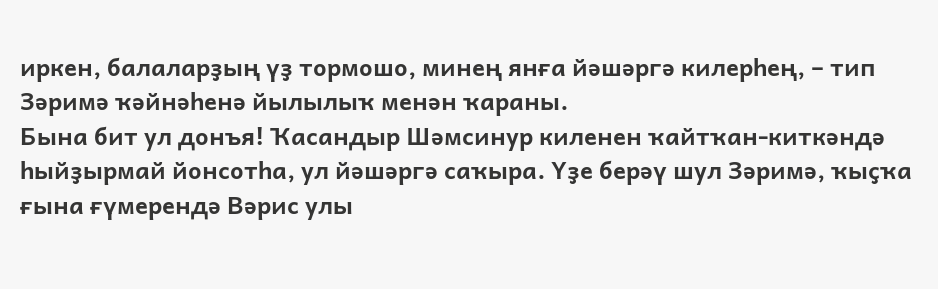иркен, балаларҙың үҙ тормошо, минең янға йәшәргә килерһең, – тип Зәримә ҡәйнәһенә йылылыҡ менән ҡараны.
Бына бит ул донъя! Ҡасандыр Шәмсинур киленен ҡайтҡан-киткәндә һыйҙырмай йонсотһа, ул йәшәргә саҡыра. Үҙе берәү шул Зәримә, ҡыҫҡа ғына ғүмерендә Вәрис улы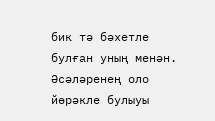бик тә бәхетле булған уның менән. Әсәләренең оло йөрәкле булыуы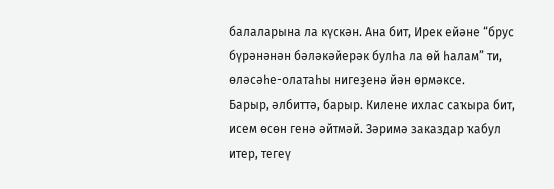балаларына ла күскән. Ана бит, Ирек ейәне “брус бүрәнәнән бәләкәйерәк булһа ла өй һалам” ти, өләсәһе-олатаһы нигеҙенә йән өрмәксе.
Барыр, әлбиттә, барыр. Килене ихлас саҡыра бит, исем өсөн генә әйтмәй. Зәримә заказдар ҡабул итер, тегеү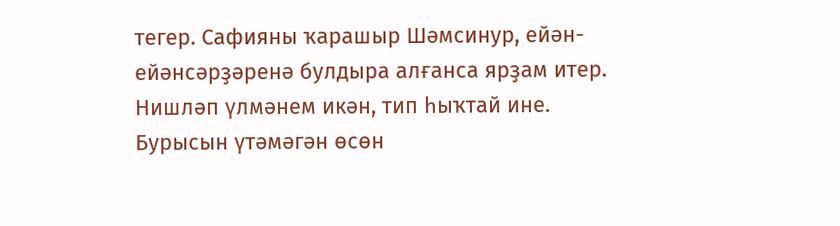тегер. Сафияны ҡарашыр Шәмсинур, ейән-ейәнсәрҙәренә булдыра алғанса ярҙам итер.
Нишләп үлмәнем икән, тип һыҡтай ине. Бурысын үтәмәгән өсөн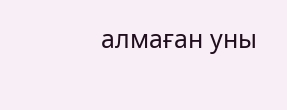алмаған уны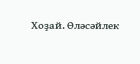Хоҙай. Өләсәйлек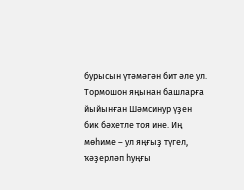бурысын үтәмәгән бит әле ул.
Тормошон яңынан башларға йыйынған Шәмсинур үҙен бик бәхетле тоя ине. Иң мөһиме – ул яңғыҙ түгел, ҡәҙерләп һуңғы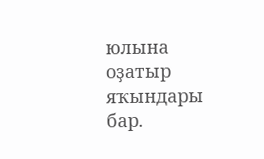юлына оҙатыр яҡындары бар.